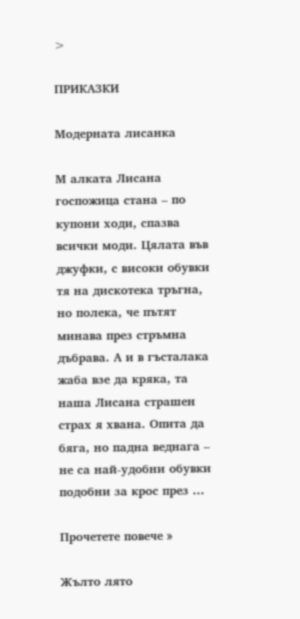>

ПРИКАЗКИ

Модерната лисанка

М алката Лисана госпожица стана – по купони ходи, спазва всички моди. Цялата във джуфки, с високи обувки тя на дискотека тръгна, но полека, че пътят минава през стръмна дъбрава. А и в гъсталака жаба взе да кряка, та наша Лисана страшен страх я хвана. Опита да бяга, но падна веднага – не са най-удобни обувки подобни за крос през …

Прочетете повече »

Жълто лято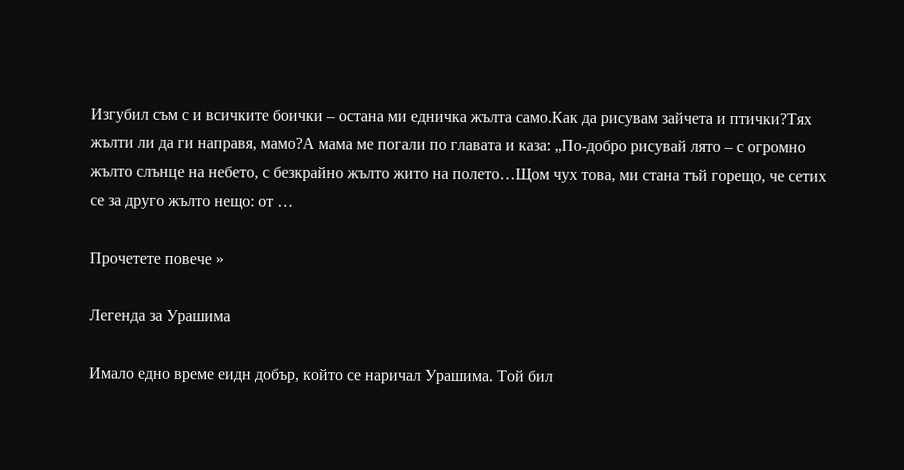Изгубил съм с и всичките боички – остана ми едничка жълта само.Как да рисувам зайчета и птички?Тях жълти ли да ги направя, мамо?А мама ме погали по главата и каза: „По-добро рисувай лято – с огромно жълто слънце на небето, с безкрайно жълто жито на полето…Щом чух това, ми стана тъй горещо, че сетих се за друго жълто нещо: от …

Прочетете повече »

Легенда за Урашима

Имало едно време еидн добър, който се наричал Урашима. Той бил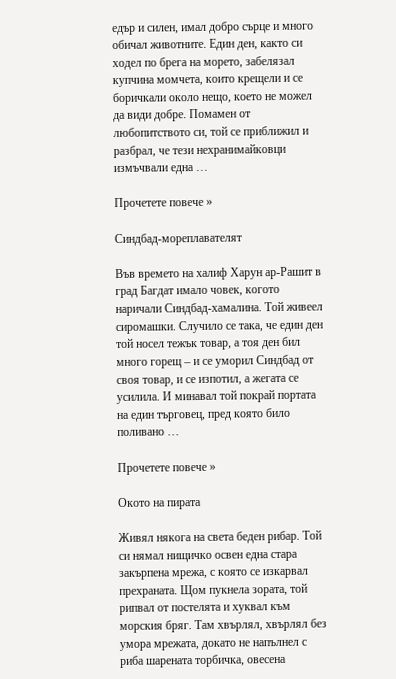едър и силен, имал добро сърце и много обичал животните. Един ден, както си ходел по брега на морето, забелязал купчина момчета, които крещели и се боричкали около нещо, което не можел да види добре. Помамен от любопитството си, той се приближил и разбрал, че тези нехранимайковци измъчвали една …

Прочетете повече »

Синдбад-мореплавателят

Във времето на халиф Харун ар-Рашит в град Багдат имало човек, когото наричали Синдбад-хамалина. Той живеел сиромашки. Случило се така, че един ден той носел тежък товар, а тоя ден бил много горещ – и се уморил Синдбад от своя товар, и се изпотил, а жегата се усилила. И минавал той покрай портата на един търговец, пред която било поливано …

Прочетете повече »

Окото на пирата

Живял някога на света беден рибар. Той си нямал нищичко освен една стара закърпена мрежа, с която се изкарвал прехраната. Щом пукнела зората, той рипвал от постелята и хуквал към морския бряг. Там хвърлял, хвърлял без умора мрежата, докато не напълнел с риба шарената торбичка, овесена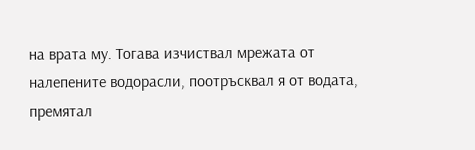на врата му. Тогава изчиствал мрежата от налепените водорасли, поотръсквал я от водата, премятал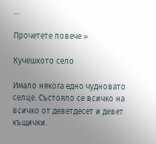…

Прочетете повече »

Кучешкото село

Имало някога едно чудновато селце. Състояло се всичко на всичко от деветдесет и девет къщички.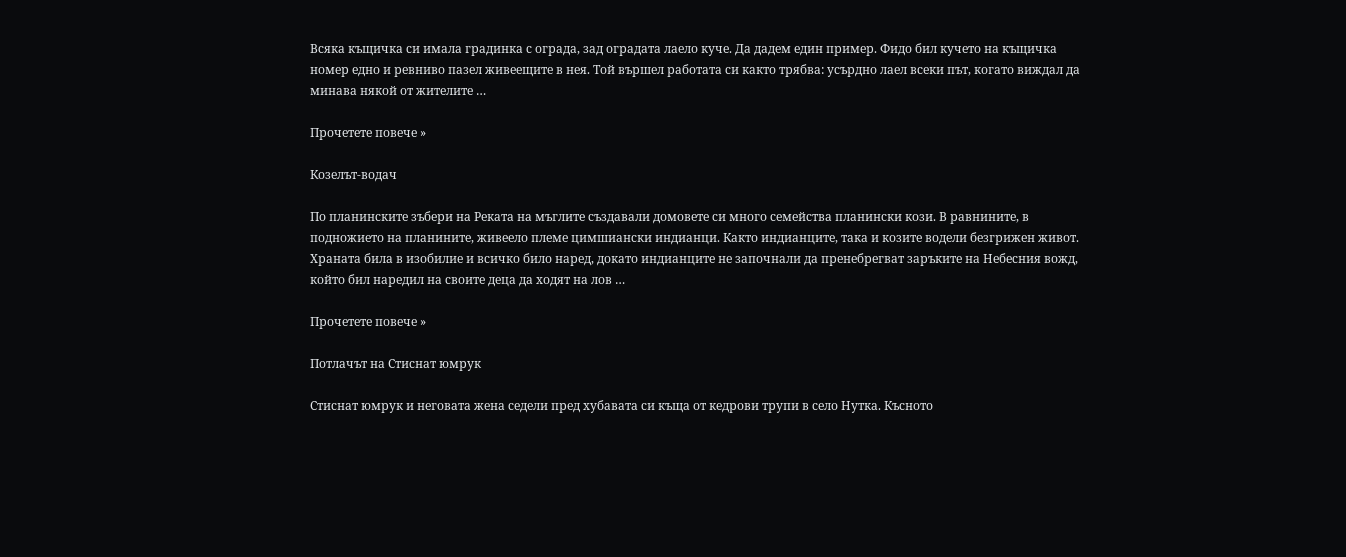Всяка къщичка си имала градинка с ограда, зад оградата лаело куче. Да дадем един пример. Фидо бил кучето на къщичка номер едно и ревниво пазел живеещите в нея. Той вършел работата си както трябва: усърдно лаел всеки път, когато виждал да минава някой от жителите …

Прочетете повече »

Козелът-водач

По планинските зъбери на Реката на мъглите създавали домовете си много семейства планински кози. В равнините, в подножието на планините, живеело племе цимшиански индианци. Както индианците, така и козите водели безгрижен живот. Храната била в изобилие и всичко било наред, докато индианците не започнали да пренебрегват заръките на Небесния вожд, който бил наредил на своите деца да ходят на лов …

Прочетете повече »

Потлачът на Стиснат юмрук

Стиснат юмрук и неговата жена седели пред хубавата си къща от кедрови трупи в село Нутка. Късното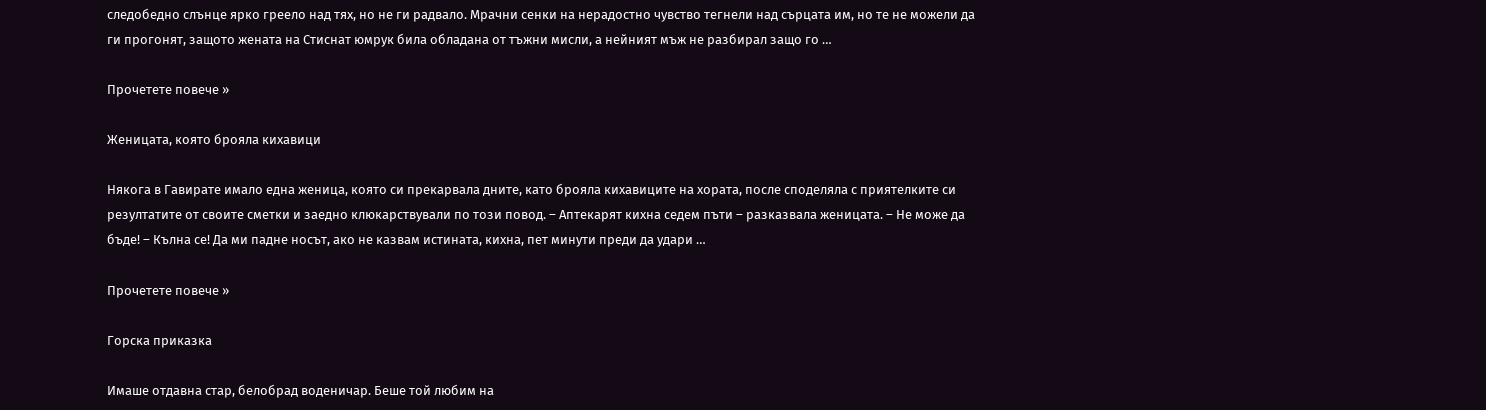следобедно слънце ярко греело над тях, но не ги радвало. Мрачни сенки на нерадостно чувство тегнели над сърцата им, но те не можели да ги прогонят, защото жената на Стиснат юмрук била обладана от тъжни мисли, а нейният мъж не разбирал защо го …

Прочетете повече »

Женицата, която брояла кихавици

Някога в Гавирате имало една женица, която си прекарвала дните, като брояла кихавиците на хората, после споделяла с приятелките си резултатите от своите сметки и заедно клюкарствували по този повод. – Аптекарят кихна седем пъти – разказвала женицата. – Не може да бъде! – Кълна се! Да ми падне носът, ако не казвам истината, кихна, пет минути преди да удари …

Прочетете повече »

Горска приказка

Имаше отдавна стар, белобрад воденичар. Беше той любим на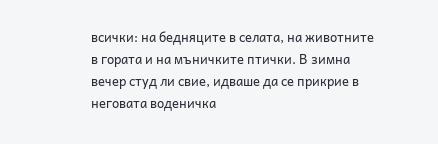всички: на бедняците в селата, на животните в гората и на мъничките птички. В зимна вечер студ ли свие, идваше да се прикрие в неговата воденичка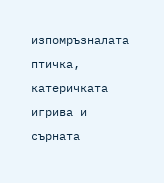изпомръзналата птичка, катеричката игрива и сърната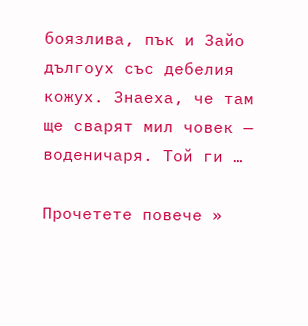боязлива, пък и Зайо дългоух със дебелия кожух. Знаеха, че там ще сварят мил човек — воденичаря. Той ги …

Прочетете повече »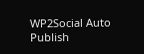WP2Social Auto Publish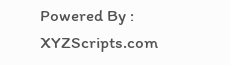Powered By : XYZScripts.com